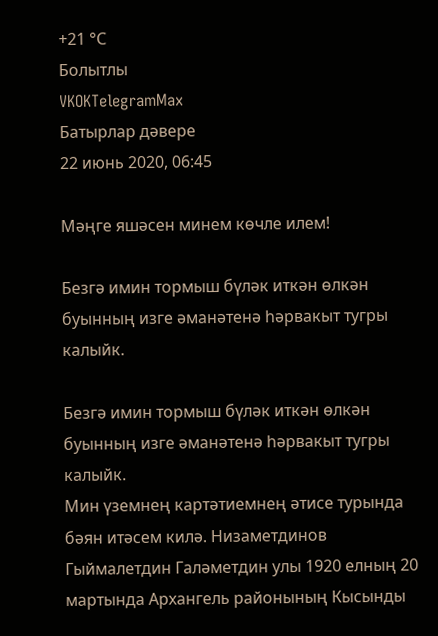+21 °С
Болытлы
VKOKTelegramMax
Батырлар дәвере
22 июнь 2020, 06:45

Мәңге яшәсен минем көчле илем!

Безгә имин тормыш бүләк иткән өлкән буынның изге әманәтенә һәрвакыт тугры калыйк.

Безгә имин тормыш бүләк иткән өлкән буынның изге әманәтенә һәрвакыт тугры калыйк.
Мин үземнең картәтиемнең әтисе турында бәян итәсем килә. Низаметдинов Гыймалетдин Галәметдин улы 1920 елның 20 мартында Архангель районының Кысынды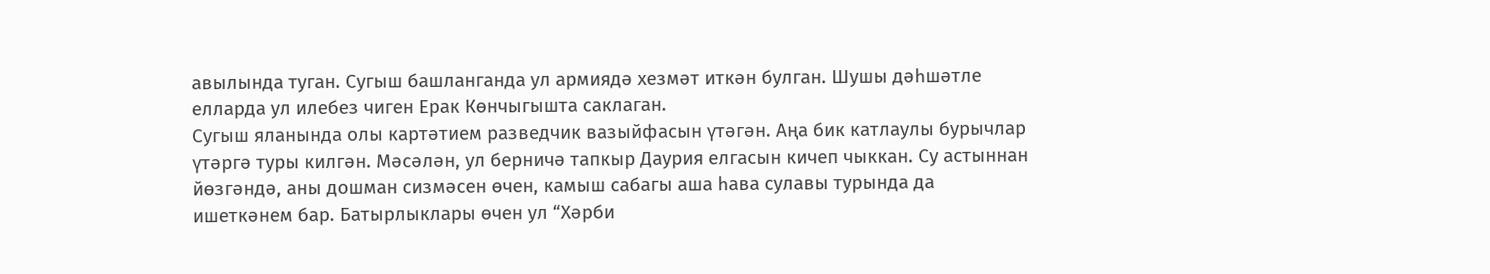авылында туган. Сугыш башланганда ул армиядә хезмәт иткән булган. Шушы дәһшәтле елларда ул илебез чиген Ерак Көнчыгышта саклаган.
Сугыш яланында олы картәтием разведчик вазыйфасын үтәгән. Аңа бик катлаулы бурычлар үтәргә туры килгән. Мәсәлән, ул берничә тапкыр Даурия елгасын кичеп чыккан. Су астыннан йөзгәндә, аны дошман сизмәсен өчен, камыш сабагы аша һава сулавы турында да ишеткәнем бар. Батырлыклары өчен ул “Хәрби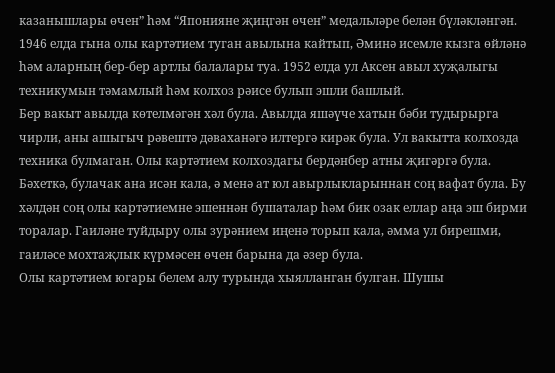казанышлары өчен” һәм “Японияне җиңгән өчен” медальләре белән бүләкләнгән.
1946 елда гына олы картәтием туган авылына кайтып, Әминә исемле кызга өйләнә һәм аларның бер-бер артлы балалары туа. 1952 елда ул Аксен авыл хуҗалыгы техникумын тәмамлый һәм колхоз рәисе булып эшли башлый.
Бер вакыт авылда көтелмәгән хәл була. Авылда яшәүче хатын бәби тудырырга чирли, аны ашыгыч рәвештә дәваханәгә илтергә кирәк була. Ул вакытта колхозда техника булмаган. Олы картәтием колхоздагы бердәнбер атны җигәргә була. Бәхеткә, булачак ана исән кала, ә менә ат юл авырлыкларыннан соң вафат була. Бу хәлдән соң олы картәтиемне эшеннән бушаталар һәм бик озак еллар аңа эш бирми торалар. Гаиләне туйдыру олы зурәнием иңенә торып кала, әмма ул бирешми, гаиләсе мохтаҗлык күрмәсен өчен барына да әзер була.
Олы картәтием югары белем алу турында хыялланган булган. Шушы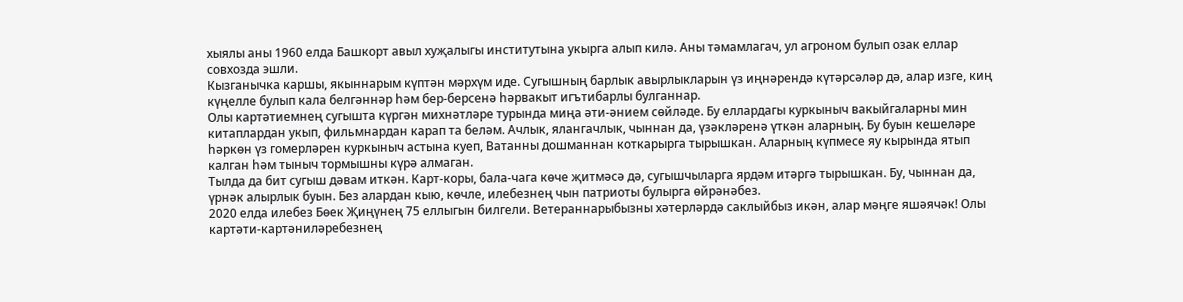хыялы аны 1960 елда Башкорт авыл хуҗалыгы институтына укырга алып килә. Аны тәмамлагач, ул агроном булып озак еллар совхозда эшли.
Кызганычка каршы, якыннарым күптән мәрхүм иде. Сугышның барлык авырлыкларын үз иңнәрендә күтәрсәләр дә, алар изге, киң күңелле булып кала белгәннәр һәм бер-берсенә һәрвакыт игътибарлы булганнар.
Олы картәтиемнең сугышта күргән михнәтләре турында миңа әти-әнием сөйләде. Бу еллардагы куркыныч вакыйгаларны мин китаплардан укып, фильмнардан карап та беләм. Ачлык, ялангачлык, чыннан да, үзәкләренә үткән аларның. Бу буын кешеләре һәркөн үз гомерләрен куркыныч астына куеп, Ватанны дошманнан коткарырга тырышкан. Аларның күпмесе яу кырында ятып калган һәм тыныч тормышны күрә алмаган.
Тылда да бит сугыш дәвам иткән. Карт-коры, бала-чага көче җитмәсә дә, сугышчыларга ярдәм итәргә тырышкан. Бу, чыннан да, үрнәк алырлык буын. Без алардан кыю, көчле, илебезнең чын патриоты булырга өйрәнәбез.
2020 елда илебез Бөек Җиңүнең 75 еллыгын билгели. Ветераннарыбызны хәтерләрдә саклыйбыз икән, алар мәңге яшәячәк! Олы картәти-картәниләребезнең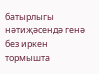батырлыгы нәтиҗәсендә генә без иркен тормышта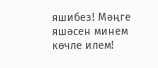яшибез! Мәңге яшәсен минем көчле илем!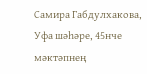Самира Габдулхакова,
Уфа шәһәре, 45нче мәктәпнең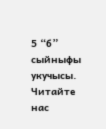5 “б” сыйныфы укучысы.
Читайте нас